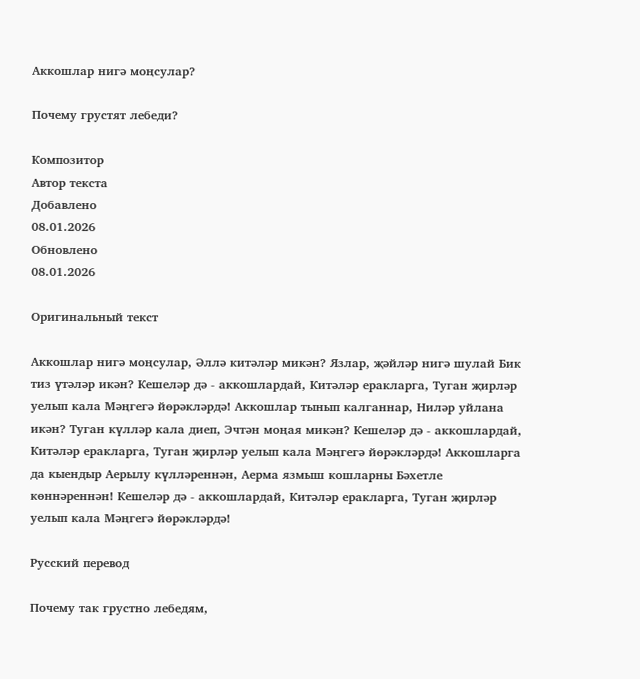Аккошлар нигә моңсулар?

Почему грустят лебеди?

Композитор
Автор текста
Добавлено
08.01.2026
Обновлено
08.01.2026

Оригинальный текст

Аккошлар нигә моңсулар, Әллә китәләр микән? Язлар, җәйләр нигә шулай Бик тиз үтәләр икән? Кешеләр дә - аккошлардай, Китәләр еракларга, Туган җирләр уелып кала Мәңгегә йөрәкләрдә! Аккошлар тынып калганнар, Ниләр уйлана икән? Туган күлләр кала диеп, Эчтән моңая микән? Кешеләр дә - аккошлардай, Китәләр еракларга, Туган җирләр уелып кала Мәңгегә йөрәкләрдә! Аккошларга да кыендыр Аерылу күлләреннән, Аерма язмыш кошларны Бәхетле көннәреннән! Кешеләр дә - аккошлардай, Китәләр еракларга, Туган җирләр уелып кала Мәңгегә йөрәкләрдә!

Русский перевод

Почему так грустно лебедям,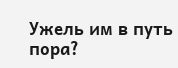Ужель им в путь пора?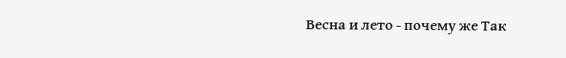Весна и лето - почему же Так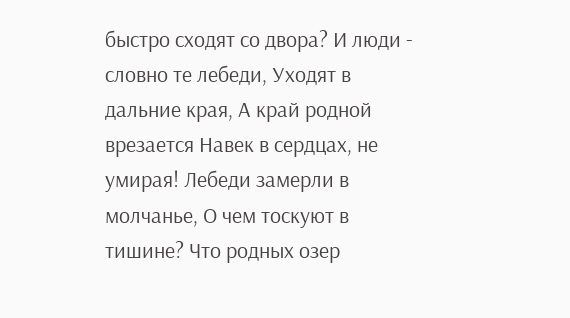быстро сходят со двора? И люди - словно те лебеди, Уходят в дальние края, А край родной врезается Навек в сердцах, не умирая! Лебеди замерли в молчанье, О чем тоскуют в тишине? Что родных озер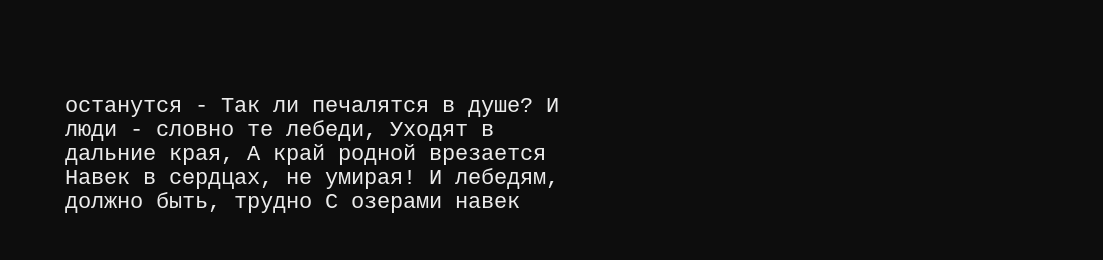останутся - Так ли печалятся в душе? И люди - словно те лебеди, Уходят в дальние края, А край родной врезается Навек в сердцах, не умирая! И лебедям, должно быть, трудно С озерами навек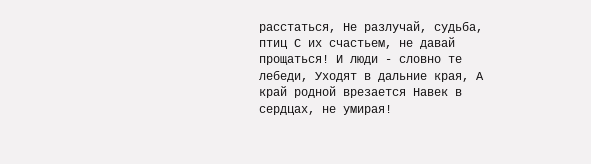расстаться, Не разлучай, судьба, птиц С их счастьем, не давай прощаться! И люди - словно те лебеди, Уходят в дальние края, А край родной врезается Навек в сердцах, не умирая!